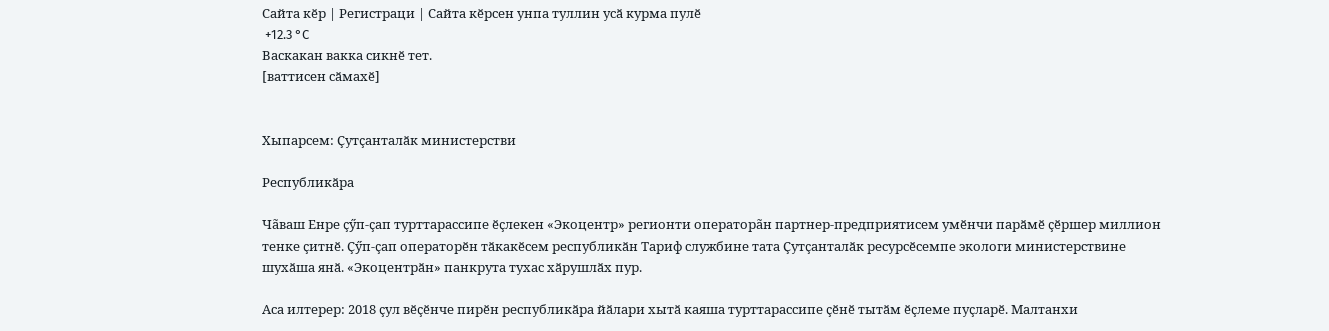Сайта кӗр | Регистраци | Сайта кӗрсен унпа туллин усӑ курма пулӗ
 +12.3 °C
Васкакан вакка сикнӗ тет.
[ваттисен сӑмахӗ]


Хыпарсем: Ҫутҫанталӑк министерстви

Республикӑра

Чãваш Енре ҫӳп-ҫап турттарассипе ӗҫлекен «Экоцентр» регионти операторãн партнер-предприятисем умӗнчи парӑмӗ ҫӗршер миллион тенке ҫитнӗ. Ҫӳп-ҫап операторӗн тӑкакӗсем республикӑн Тариф службине тата Ҫутҫанталӑк ресурсӗсемпе экологи министерствине шухӑша янӑ. «Экоцентрӑн» панкрута тухас хӑрушлӑх пур.

Аса илтерер: 2018 ҫул вӗҫӗнче пирӗн республикӑра йӑлари хытӑ каяша турттарассипе ҫӗнӗ тытӑм ӗҫлеме пуҫларӗ. Малтанхи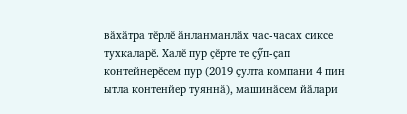вӑхӑтра тӗрлӗ ӑнланманлӑх час-часах сиксе тухкаларӗ. Халӗ пур ҫӗрте те ҫӳп-ҫап контейнерӗсем пур (2019 ҫулта компани 4 пин ытла контенйер туяннӑ), машинӑсем йӑлари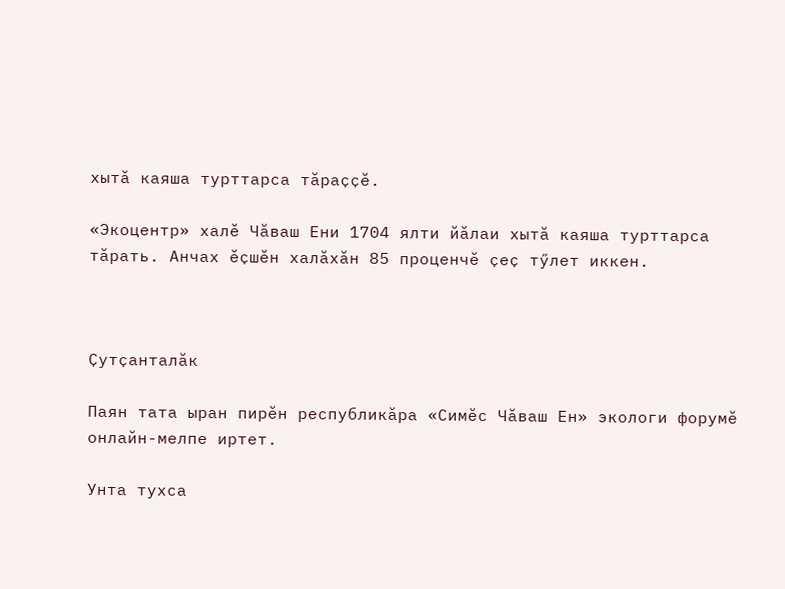хытӑ каяша турттарса тӑраҫҫӗ.

«Экоцентр» халӗ Чӑваш Ени 1704 ялти йӑлаи хытӑ каяша турттарса тӑрать. Анчах ӗҫшӗн халӑхӑн 85 проценчӗ ҫеҫ тӳлет иккен.



Ҫутҫанталӑк

Паян тата ыран пирӗн республикӑра «Симӗс Чӑваш Ен» экологи форумӗ онлайн-мелпе иртет.

Унта тухса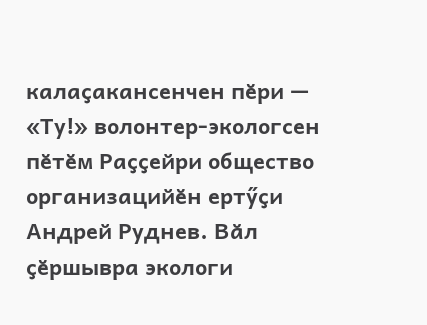калаҫакансенчен пӗри — «Ту!» волонтер-экологсен пӗтӗм Раҫҫейри общество организацийӗн ертӳҫи Андрей Руднев. Вӑл ҫӗршывра экологи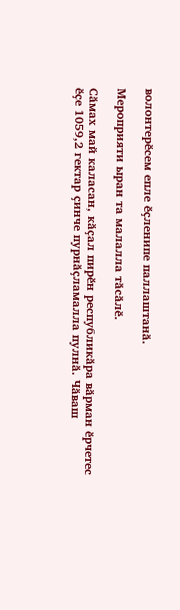волонтерӗсем епле ӗҫленипе паллаштанӑ.

Мероприяти ыран та малалла тӑсӑлӗ.

Сӑмах май каласан, кӑҫал пирӗн республикӑра вӑрман ӗрчетес ӗҫе 1059,2 гектар ҫинче пурнӑҫламалла пулнӑ. Чӑваш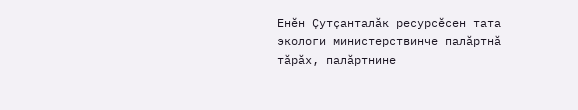Енӗн Ҫутҫанталӑк ресурсӗсен тата экологи министерствинче палӑртнӑ тӑрӑх, палӑртнине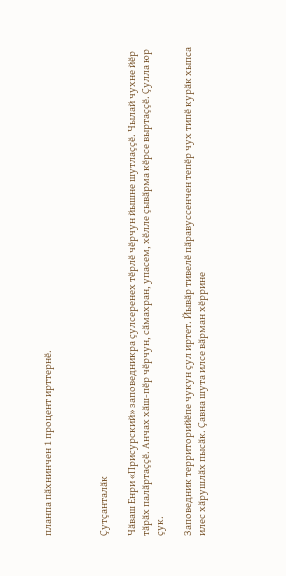планпа пӑхнинчен 1 процент ирттернӗ.



Ҫутҫанталӑк

Чӑваш Енри «Присурский» заповедникра ҫулсеренех тӗрлӗ чӗрчун йышне шутлаҫҫӗ. Чылай чухне йӗр тӑрӑх палӑртаҫҫӗ. Анчах хӑш-пӗр чӗрчун, сӑмахран, упасем, хӗлле ҫывӑрма кӗрсе выртаҫҫӗ. Ҫулла юр ҫук.

Заповедник территорийӗпе чукун ҫул иртет. Йывӑр тивелӗ пӑравуссенчен тепӗр чух типӗ курӑк хыпса илес хӑрушлӑх пысӑк. Ҫавна шута илсе вӑрман хӗррине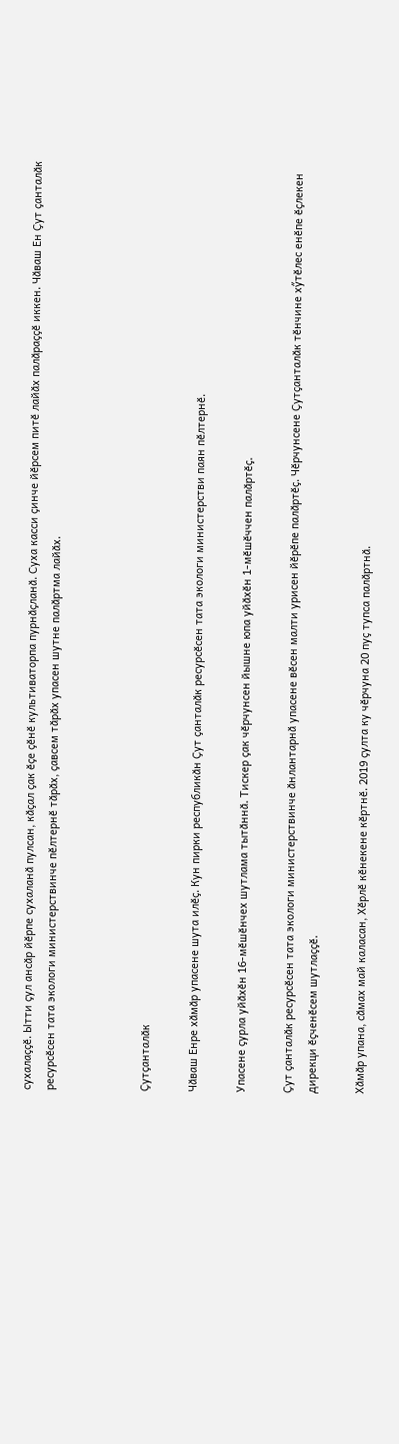сухалаҫҫӗ. Ытти ҫул ансӑр йӗрпе сухаланӑ пулсан, кӑҫал ҫак ӗҫе ҫӗнӗ культиваторпа пурнӑҫланӑ. Суха касси ҫинче йӗрсем питӗ лайӑх палӑраҫҫӗ иккен. Чӑваш Ен Ҫут ҫанталӑк ресурсӗсен тата экологи министерствинче пӗлтернӗ тӑрӑх, ҫавсем тӑрӑх упасен шутне палӑртма лайӑх.



Ҫутҫанталӑк

Чӑваш Енре хӑмӑр упасене шута илӗҫ. Кун пирки республикӑн Ҫут ҫанталӑк ресурсӗсен тата экологи министерстви паян пӗлтернӗ.

Упасене ҫурла уйӑхӗн 16-мӗшӗнчех шутлама тытӑннӑ. Тискер ҫак чӗрчунсен йышне юпа уйӑхӗн 1-мӗшӗччен палӑртӗҫ.

Ҫут ҫанталӑк ресурсӗсен тата экологи министерствинче ӑнлантарнӑ упасене вӗсен малти урисен йӗрӗпе палӑртӗҫ. Чӗрчунсене Ҫутҫанталӑк тӗнчине хӳтӗлес енӗпе ӗҫлекен дирекци ӗҫченӗсем шутлаҫҫӗ.

Хӑмӑр упана, сӑмах май каласан, Хӗрлӗ кӗнекене кӗртнӗ. 2019 ҫулта ку чӗрчуна 20 пуҫ тупса палӑртнӑ.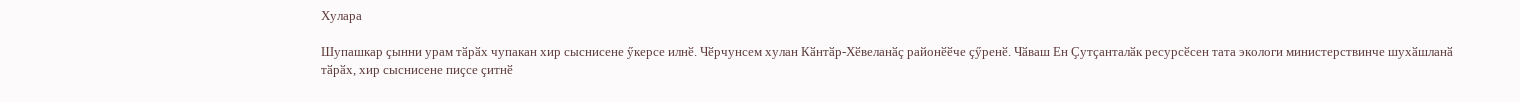Хулара

Шупашкар ҫынни урам тӑрӑх чупакан хир сыснисене ӳкерсе илнӗ. Чӗрчунсем хулан Кӑнтӑр-Хӗвеланӑҫ районӗӗче ҫӳренӗ. Чӑваш Ен Ҫутҫанталӑк ресурсӗсен тата экологи министерствинче шухӑшланӑ тӑрӑх, хир сыснисене пиҫсе ҫитнӗ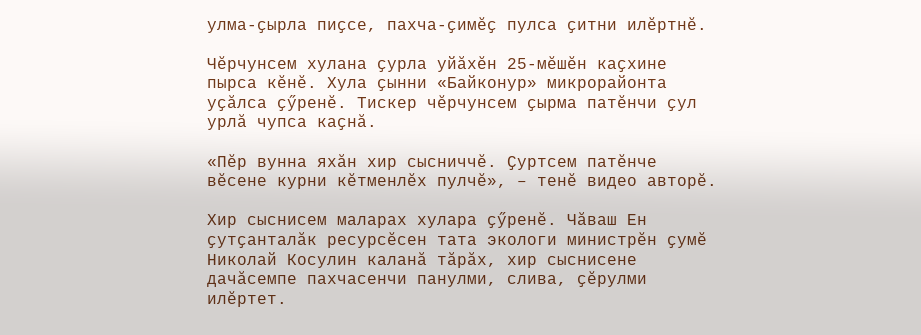улма-ҫырла пиҫсе, пахча-ҫимӗҫ пулса ҫитни илӗртнӗ.

Чӗрчунсем хулана ҫурла уйӑхӗн 25-мӗшӗн каҫхине пырса кӗнӗ. Хула ҫынни «Байконур» микрорайонта уҫӑлса ҫӳренӗ. Тискер чӗрчунсем ҫырма патӗнчи ҫул урлӑ чупса каҫнӑ.

«Пӗр вунна яхӑн хир сысниччӗ. Ҫуртсем патӗнче вӗсене курни кӗтменлӗх пулчӗ», – тенӗ видео авторӗ.

Хир сыснисем маларах хулара ҫӳренӗ. Чӑваш Ен ҫутҫанталӑк ресурсӗсен тата экологи министрӗн ҫумӗ Николай Косулин каланӑ тӑрӑх, хир сыснисене дачӑсемпе пахчасенчи панулми, слива, ҫӗрулми илӗртет.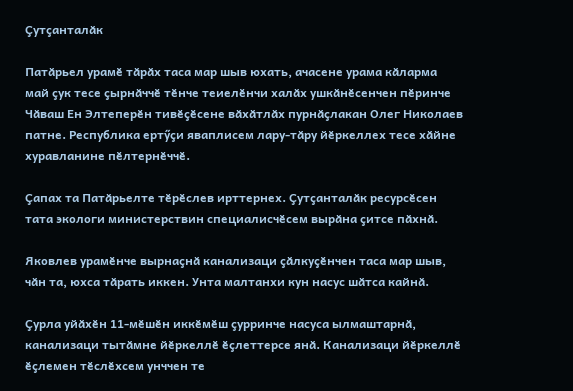Ҫутҫанталӑк

Патӑрьел урамӗ тӑрӑх таса мар шыв юхать, ачасене урама кӑларма май ҫук тесе ҫырнӑччӗ тӗнче теиелӗнчи халӑх ушкӑнӗсенчен пӗринче Чӑваш Ен Элтеперӗн тивӗҫӗсене вӑхӑтлӑх пурнӑҫлакан Олег Николаев патне. Республика ертӳҫи яваплисем лару-тӑру йӗркеллех тесе хӑйне хуравланине пӗлтернӗччӗ.

Ҫапах та Патӑрьелте тӗрӗслев ирттернех. Ҫутҫанталӑк ресурсӗсен тата экологи министерствин специалисчӗсем вырӑна ҫитсе пӑхнӑ.

Яковлев урамӗнче вырнаҫнӑ канализаци ҫӑлкуҫӗнчен таса мар шыв, чӑн та, юхса тӑрать иккен. Унта малтанхи кун насус шӑтса кайнӑ.

Ҫурла уйӑхӗн 11-мӗшӗн иккӗмӗш ҫурринче насуса ылмаштарнӑ, канализаци тытӑмне йӗркеллӗ ӗҫлеттерсе янӑ. Канализаци йӗркеллӗ ӗҫлемен тӗслӗхсем унччен те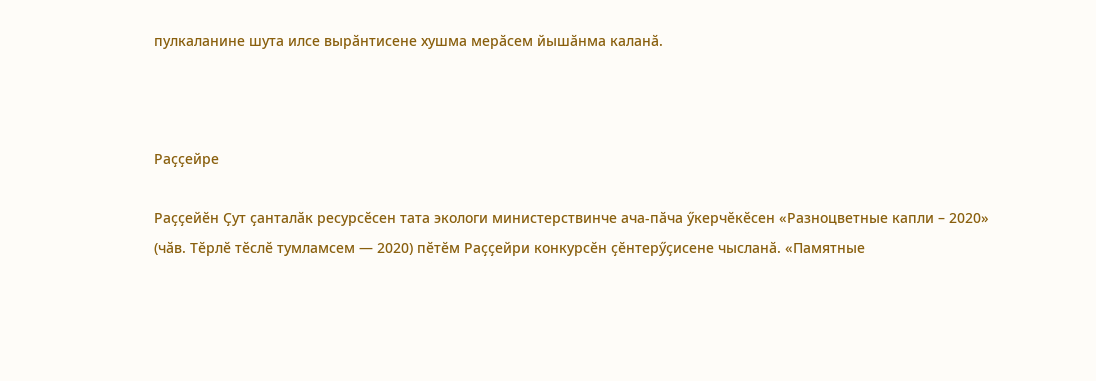пулкаланине шута илсе вырӑнтисене хушма мерӑсем йышӑнма каланӑ.



Раҫҫейре

Раҫҫейӗн Ҫут ҫанталӑк ресурсӗсен тата экологи министерствинче ача-пӑча ӳкерчӗкӗсен «Разноцветные капли – 2020» (чӑв. Тӗрлӗ тӗслӗ тумламсем — 2020) пӗтӗм Раҫҫейри конкурсӗн ҫӗнтерӳҫисене чысланӑ. «Памятные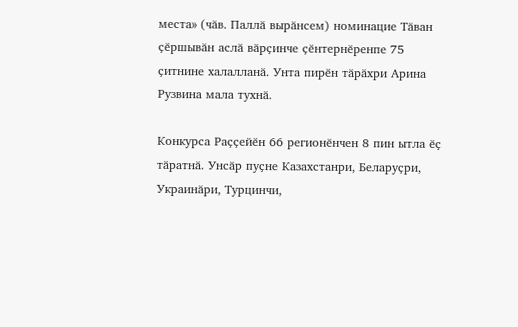места» (чӑв. Паллӑ вырӑнсем) номинацие Тӑван ҫӗршывӑн аслӑ вӑрҫинче ҫӗнтернӗренпе 75 ҫитнине халалланӑ. Унта пирӗн тӑрӑхри Арина Рузвина мала тухнӑ.

Конкурса Раҫҫейӗн 66 регионӗнчен 8 пин ытла ӗҫ тӑратнӑ. Унсӑр пуҫне Казахстанри, Беларуҫри, Украинӑри, Турцинчи,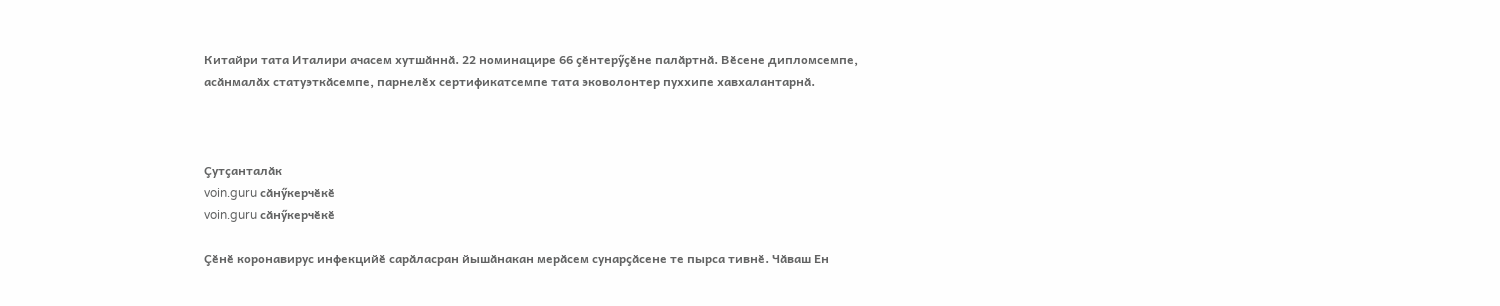Китайри тата Италири ачасем хутшӑннӑ. 22 номинацире 66 ҫӗнтерӳҫӗне палӑртнӑ. Вӗсене дипломсемпе, асӑнмалӑх статуэткӑсемпе, парнелӗх сертификатсемпе тата эковолонтер пуххипе хавхалантарнӑ.



Ҫутҫанталӑк
voin.guru сӑнӳкерчӗкӗ
voin.guru сӑнӳкерчӗкӗ

Ҫӗнӗ коронавирус инфекцийӗ сарӑласран йышӑнакан мерӑсем сунарҫӑсене те пырса тивнӗ. Чӑваш Ен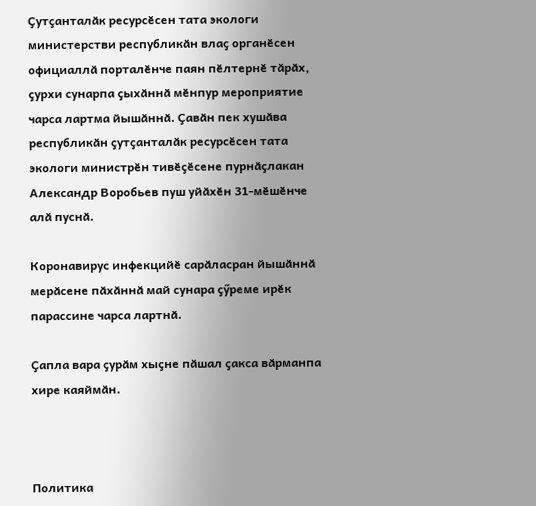Ҫутҫанталӑк ресурсӗсен тата экологи министерстви республикӑн влаҫ органӗсен официаллӑ порталӗнче паян пӗлтернӗ тӑрӑх, ҫурхи сунарпа ҫыхӑннӑ мӗнпур мероприятие чарса лартма йышӑннӑ. Ҫавӑн пек хушӑва республикӑн ҫутҫанталӑк ресурсӗсен тата экологи министрӗн тивӗҫӗсене пурнӑҫлакан Александр Воробьев пуш уйӑхӗн 31-мӗшӗнче алӑ пуснӑ.

Коронавирус инфекцийӗ сарӑласран йышӑннӑ мерӑсене пӑхӑннӑ май сунара ҫӳреме ирӗк парассине чарса лартнӑ.

Ҫапла вара ҫурӑм хыҫне пӑшал ҫакса вӑрманпа хире каяймӑн.



Политика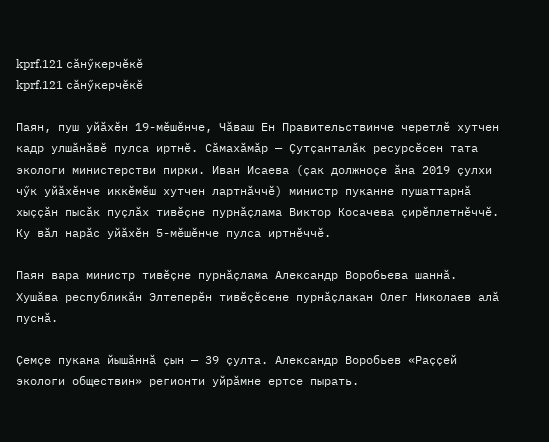kprf.121 сӑнӳкерчӗкӗ
kprf.121 сӑнӳкерчӗкӗ

Паян, пуш уйӑхӗн 19-мӗшӗнче, Чӑваш Ен Правительствинче черетлӗ хутчен кадр улшӑнӑвӗ пулса иртнӗ. Сӑмахӑмӑр — Ҫутҫанталӑк ресурсӗсен тата экологи министерстви пирки. Иван Исаева (ҫак должноҫе ӑна 2019 ҫулхи чӳк уйӑхӗнче иккӗмӗш хутчен лартнӑччӗ) министр пуканне пушаттарнӑ хыҫҫӑн пысӑк пуҫлӑх тивӗҫне пурнӑҫлама Виктор Косачева ҫирӗплетнӗччӗ. Ку вӑл нарӑс уйӑхӗн 5-мӗшӗнче пулса иртнӗччӗ.

Паян вара министр тивӗҫне пурнӑҫлама Александр Воробьева шаннӑ. Хушӑва республикӑн Элтеперӗн тивӗҫӗсене пурнӑҫлакан Олег Николаев алӑ пуснӑ.

Ҫемҫе пукана йышӑннӑ ҫын — 39 ҫулта. Александр Воробьев «Раҫҫей экологи обществин» регионти уйрӑмне ертсе пырать.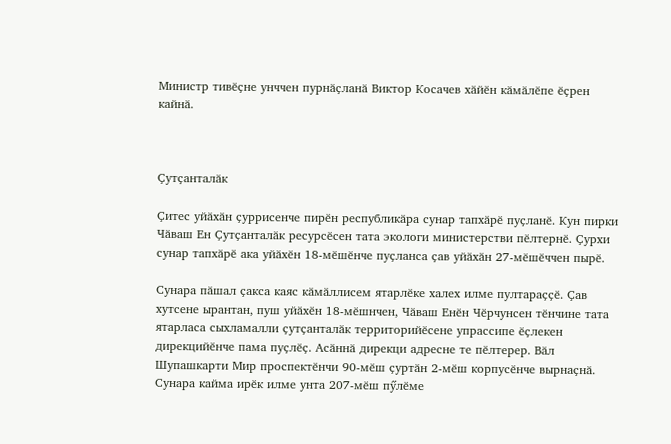Министр тивӗҫне унччен пурнӑҫланӑ Виктор Косачев хӑйӗн кӑмӑлӗпе ӗҫрен кайнӑ.



Ҫутҫанталӑк

Ҫитес уйӑхӑн ҫуррисенче пирӗн республикӑра сунар тапхӑрӗ пуҫланӗ. Кун пирки Чӑваш Ен Ҫутҫанталӑк ресурсӗсен тата экологи министерстви пӗлтернӗ. Ҫурхи сунар тапхӑрӗ ака уйӑхӗн 18-мӗшӗнче пуҫланса ҫав уйӑхӑн 27-мӗшӗччен пырӗ.

Сунара пӑшал ҫакса каяс кӑмӑллисем ятарлӗке халех илме пултараҫҫӗ. Ҫав хутсене ырантан, пуш уйӑхӗн 18-мӗшнчен, Чӑваш Енӗн Чӗрчунсен тӗнчине тата ятарласа сыхламалли ҫутҫанталӑк территорийӗсене упрассипе ӗҫлекен дирекцийӗнче пама пуҫлӗҫ. Асӑннӑ дирекци адресне те пӗлтерер. Вӑл Шупашкарти Мир проспектӗнчи 90-мӗш ҫуртӑн 2-мӗш корпусӗнче вырнаҫнӑ. Сунара кайма ирӗк илме унта 207-мӗш пӳлӗме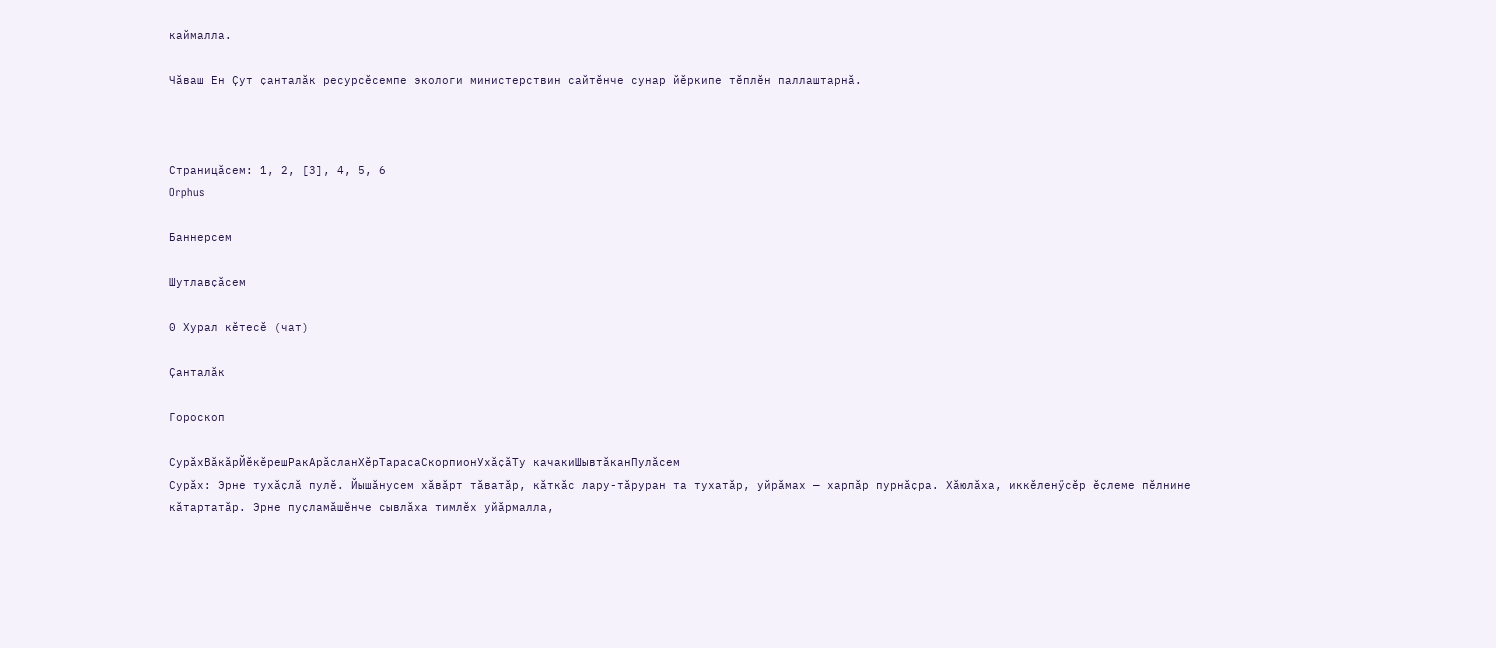каймалла.

Чӑваш Ен Ҫут ҫанталӑк ресурсӗсемпе экологи министерствин сайтӗнче сунар йӗркипе тӗплӗн паллаштарнӑ.



Страницӑсем: 1, 2, [3], 4, 5, 6
Orphus

Баннерсем

Шутлавҫӑсем

0 Хурал кӗтесӗ (чат)

Ҫанталӑк

Гороскоп

СурӑхВӑкӑрЙӗкӗрешРакАрӑсланХӗрТарасаСкорпионУхӑҫӑТу качакиШывтӑканПулӑсем
Сурӑх: Эрне тухӑҫлӑ пулӗ. Йышӑнусем хӑвӑрт тӑватӑр, кӑткӑс лару-тӑруран та тухатӑр, уйрӑмах — харпӑр пурнӑҫра. Хӑюлӑха, иккӗленӳсӗр ӗҫлеме пӗлнине кӑтартатӑр. Эрне пуҫламӑшӗнче сывлӑха тимлӗх уйӑрмалла,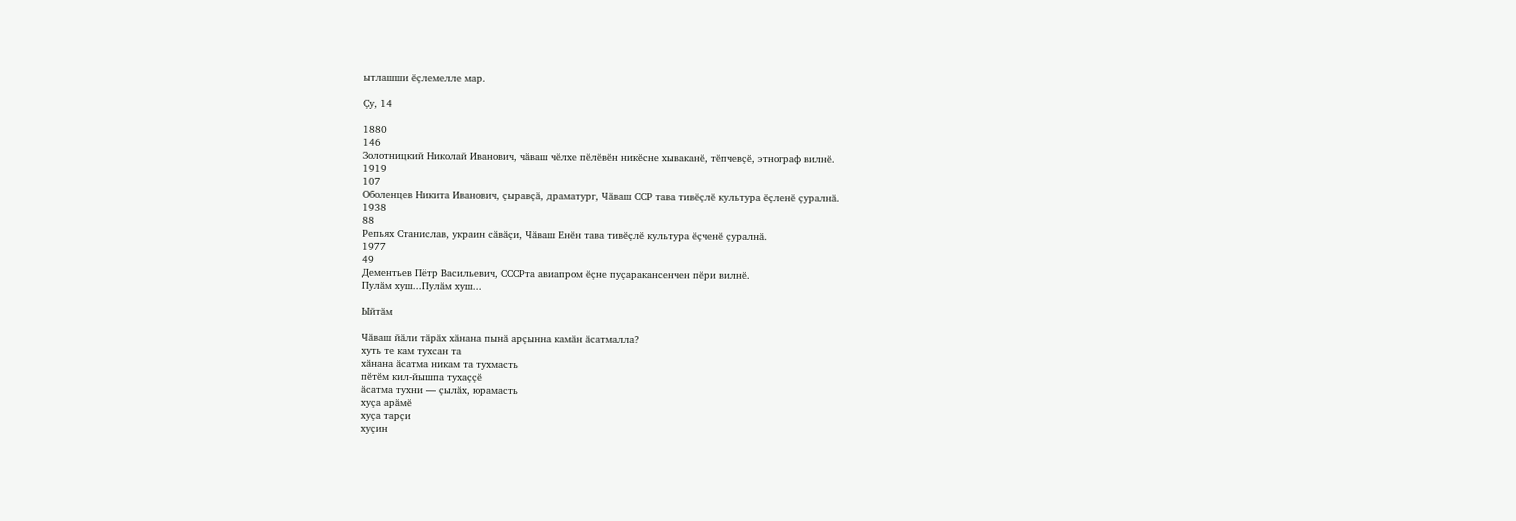ытлашши ӗҫлемелле мар.

Ҫу, 14

1880
146
Золотницкий Николай Иванович, чӑваш чӗлхе пӗлӗвӗн никӗсне хываканӗ, тӗпчевҫӗ, этнограф вилнӗ.
1919
107
Оболенцев Никита Иванович, ҫыравҫӑ, драматург, Чӑваш ССР тава тивӗҫлӗ культура ӗҫленӗ ҫуралнӑ.
1938
88
Репьях Станислав, украин сӑвӑҫи, Чӑваш Енӗн тава тивӗҫлӗ культура ӗҫченӗ ҫуралнӑ.
1977
49
Дементьев Пётр Васильевич, СССРта авиапром ӗҫне пуҫаракансенчен пӗри вилнӗ.
Пулӑм хуш...Пулӑм хуш...

Ыйтӑм

Чӑваш йӑли тӑрӑх хӑнана пынӑ арҫынна камӑн ӑсатмалла?
хуть те кам тухсан та
хӑнана ӑсатма никам та тухмасть
пӗтӗм кил-йышпа тухаҫҫӗ
ӑсатма тухни — ҫылӑх, юрамасть
хуҫа арӑмӗ
хуҫа тарҫи
хуҫин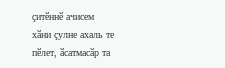ҫитӗннӗ ачисем
хӑни ҫулне ахаль те пӗлет, ӑсатмасӑр та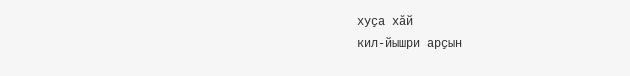хуҫа хӑй
кил-йышри арҫын